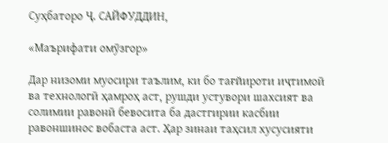Суҳбаторо Ҷ. САЙФУДДИН,

«Маърифати омӯзгор»

Дар низоми муосири таълим, ки бо тағйироти иҷтимоӣ ва технологӣ ҳамроҳ аст, рушди устувори шахсият ва солимии равонӣ бевосита ба дастгирии касбии равоншинос вобаста аст. Ҳар зинаи таҳсил хусусияти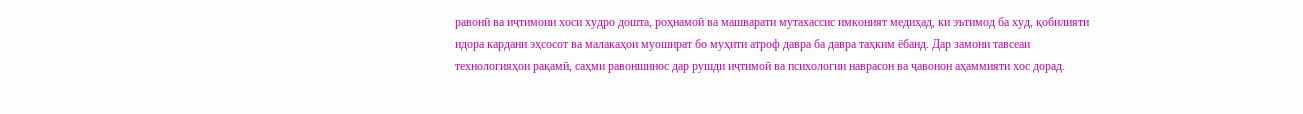равонӣ ва иҷтимоии хоси худро дошта, роҳнамоӣ ва машварати мутахассис имконият медиҳад, ки эътимод ба худ, қобилияти идора кардани эҳсосот ва малакаҳои муошират бо муҳити атроф давра ба давра таҳким ёбанд. Дар замони тавсеаи технологияҳои рақамӣ, саҳми равоншинос дар рушди иҷтимоӣ ва психологии наврасон ва ҷавонон аҳаммияти хос дорад.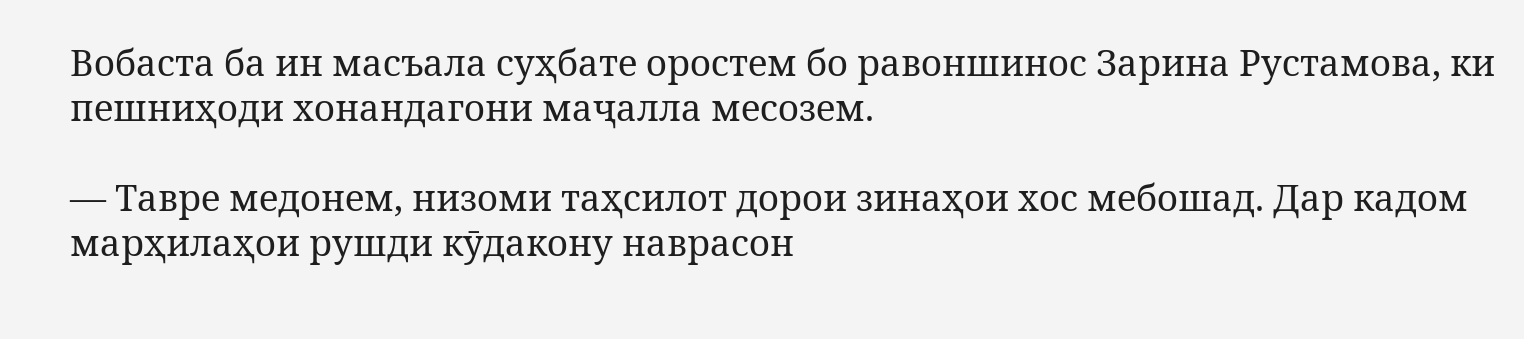Вобаста ба ин масъала суҳбате оростем бо равоншинос Зарина Рустамова, ки пешниҳоди хонандагони маҷалла месозем.

— Тавре медонем, низоми таҳсилот дорои зинаҳои хос мебошад. Дар кадом марҳилаҳои рушди кӯдакону наврасон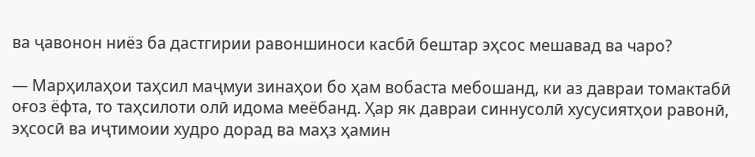ва ҷавонон ниёз ба дастгирии равоншиноси касбӣ бештар эҳсос мешавад ва чаро?

— Марҳилаҳои таҳсил маҷмуи зинаҳои бо ҳам вобаста мебошанд, ки аз давраи томактабӣ оғоз ёфта, то таҳсилоти олӣ идома меёбанд. Ҳар як давраи синнусолӣ хусусиятҳои равонӣ, эҳсосӣ ва иҷтимоии худро дорад ва маҳз ҳамин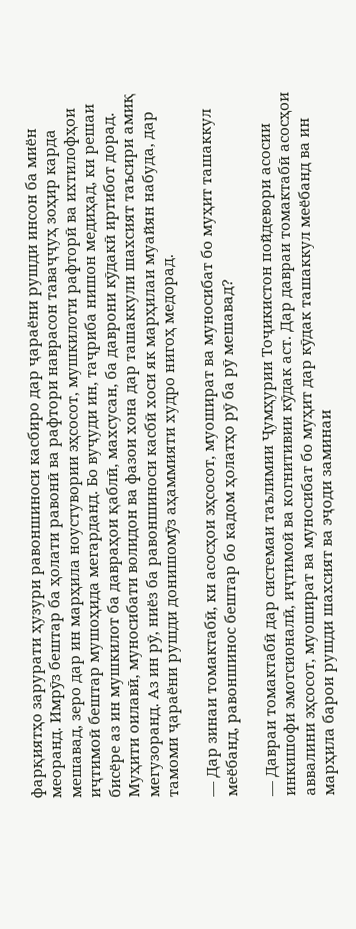фарқиятҳо зарурати ҳузури равоншиноси касбиро дар ҷараёни рушди инсон ба миён меоранд. Имрӯз бештар ба ҳолати равонӣ ва рафтори наврасон таваҷҷуҳ зоҳир карда мешавад, зеро дар ин марҳила ноустувории эҳсосот, мушкилоти рафторӣ ва ихтилофҳои иҷтимоӣ бештар мушоҳида мегарданд. Бо вуҷуди ин, таҷриба нишон медиҳад, ки решаи бисёре аз ин мушкилот ба давраҳои қаблӣ, махсусан, ба даврони кӯдакӣ иртибот дорад. Муҳити оилавӣ, муносибати волидон ва фазои хона дар ташаккули шахсият таъсири амиқ мегузоранд. Аз ин рӯ, ниёз ба равоншиноси касбӣ хоси як марҳилаи муайян набуда, дар тамоми ҷараёни рушди донишомӯз аҳаммияти худро нигоҳ медорад.

— Дар зинаи томактабӣ, ки асосҳои эҳсосот, муошират ва муносибат бо муҳит ташаккул меёбанд, равоншинос бештар бо кадом ҳолатҳо рӯ ба рӯ мешавад?

— Давраи томактабӣ дар системаи таълимии Ҷумҳурии Тоҷикистон пойдевори асосии инкишофи эмотсионалӣ, иҷтимоӣ ва когнитивии кӯдак аст. Дар давраи томактабӣ асосҳои аввалини эҳсосот, муошират ва муносибат бо муҳит дар кӯдак ташаккул меёбанд ва ин марҳила барои рушди шахсият ва эҷоди заминаи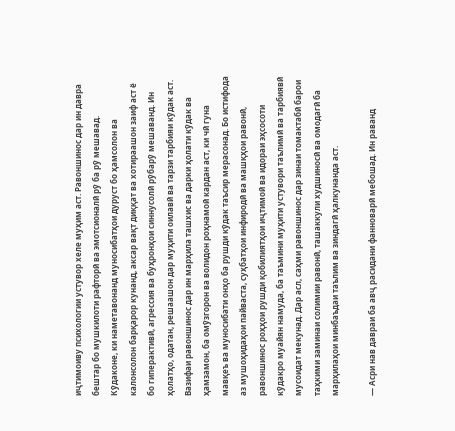иҷтимоиву психологии устувор хеле муҳим аст. Равоншинос дар ин давра бештар бо мушкилоти рафторӣ ва эмотсионалӣ рӯ ба рӯ мешавад. Кӯдаконе, ки наметавонанд муносибатҳои дуруст бо ҳамсолон ва калонсолон барқарор кунанд, аксар вақт диққат ва хотираашон заиф аст ё бо гиперактивӣ, агрессия ва буҳронҳои синнусолӣ рӯбарӯ мешаванд. Ин ҳолатҳо, одатан, решаашон дар муҳити оилавӣ ва тарзи тарбияи кӯдак аст. Вазифаи равоншинос дар ин марҳила ташхис ва дарки ҳолати кӯдак ва ҳамзамон, ба омӯзгорон ва волидон роҳнамоӣ кардан аст, ки чӣ гуна мавқеъ ва муносибати онҳо ба рушди кӯдак таъсир мерасонад. Бо истифода аз мушоҳидаҳои пайваста, суҳбатҳои инфиродӣ ва машқҳои равонӣ, равоншинос роҳҳои рушди қобилиятҳои иҷтимоӣ ва идораи эҳсосоти кӯдакро муайян намуда, ба таъмини муҳити устувори таълимӣ ва тарбиявӣ мусоидат мекунад. Дар асл, саҳми равоншинос дар зинаи томактабӣ барои таҳкими заминаи солимии равонӣ, ташаккули худшиносӣ ва омодагӣ ба марҳилаҳои минбаъдаи таълим ва зиндагӣ ҳалкунанда аст.

— Асри нав давраи ба авҷ расидани фанноварӣ мебошад. Ин раванд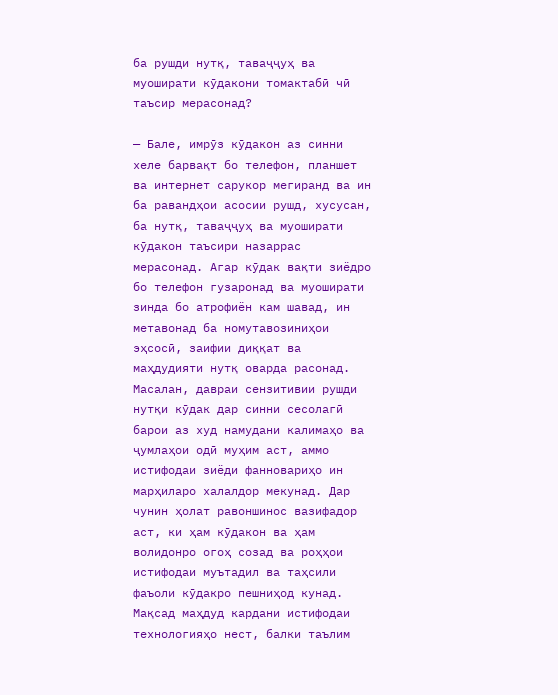ба рушди нутқ, таваҷҷуҳ ва муоширати кӯдакони томактабӣ чӣ таъсир мерасонад?

— Бале, имрӯз кӯдакон аз синни хеле барвақт бо телефон, планшет ва интернет сарукор мегиранд ва ин ба равандҳои асосии рушд, хусусан, ба нутқ, таваҷҷуҳ ва муоширати кӯдакон таъсири назаррас мерасонад. Агар кӯдак вақти зиёдро бо телефон гузаронад ва муоширати зинда бо атрофиён кам шавад, ин метавонад ба номутавозиниҳои эҳсосӣ, заифии диққат ва маҳдудияти нутқ оварда расонад. Масалан, давраи сензитивии рушди нутқи кӯдак дар синни сесолагӣ барои аз худ намудани калимаҳо ва ҷумлаҳои одӣ муҳим аст, аммо истифодаи зиёди фанновариҳо ин марҳиларо халалдор мекунад. Дар чунин ҳолат равоншинос вазифадор аст, ки ҳам кӯдакон ва ҳам волидонро огоҳ созад ва роҳҳои истифодаи муътадил ва таҳсили фаъоли кӯдакро пешниҳод кунад. Мақсад маҳдуд кардани истифодаи технологияҳо нест, балки таълим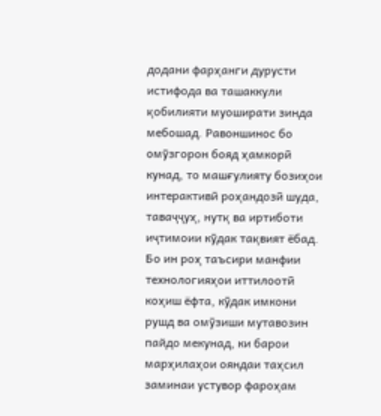додани фарҳанги дурусти истифода ва ташаккули қобилияти муоширати зинда мебошад. Равоншинос бо омӯзгорон бояд ҳамкорӣ кунад, то машғулияту бозиҳои интерактивӣ роҳандозӣ шуда, таваҷҷуҳ, нутқ ва иртиботи иҷтимоии кӯдак тақвият ёбад. Бо ин роҳ таъсири манфии технологияҳои иттилоотӣ коҳиш ёфта, кӯдак имкони рушд ва омӯзиши мутавозин пайдо мекунад, ки барои марҳилаҳои ояндаи таҳсил заминаи устувор фароҳам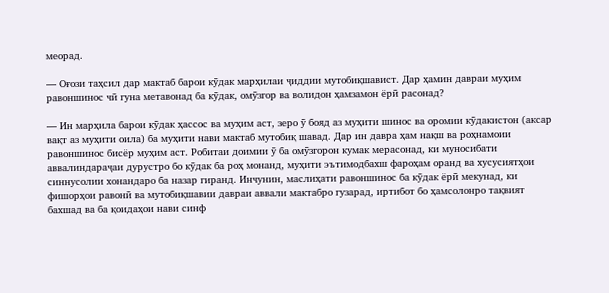меорад.

— Оғози таҳсил дар мактаб барои кӯдак марҳилаи ҷиддии мутобиқшавист. Дар ҳамин давраи муҳим равоншинос чӣ гуна метавонад ба кӯдак, омӯзгор ва волидон ҳамзамон ёрӣ расонад?

— Ин марҳила барои кӯдак ҳассос ва муҳим аст, зеро ӯ бояд аз муҳити шинос ва оромии кӯдакистон (аксар вақт аз муҳити оила) ба муҳити нави мактаб мутобиқ шавад. Дар ин давра ҳам нақш ва роҳнамоии равоншинос бисёр муҳим аст. Робитаи доимии ӯ ба омӯзгорон кумак мерасонад, ки муносибати аввалиндараҷаи дурустро бо кӯдак ба роҳ монанд, муҳити эътимодбахш фароҳам оранд ва хусусиятҳои синнусолии хонандаро ба назар гиранд. Инчунин, маслиҳати равоншинос ба кӯдак ёрӣ мекунад, ки фишорҳои равонӣ ва мутобиқшавии давраи аввали мактабро гузарад, иртибот бо ҳамсолонро тақвият бахшад ва ба қоидаҳои нави синф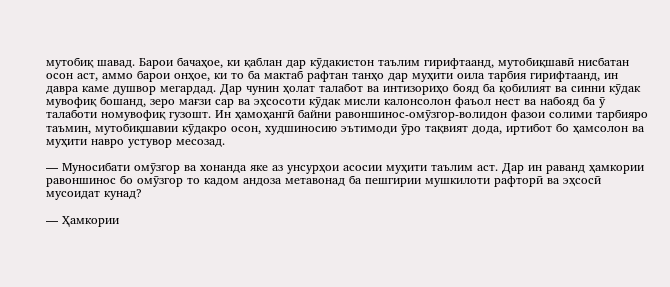мутобиқ шавад. Барои бачаҳое, ки қаблан дар кӯдакистон таълим гирифтаанд, мутобиқшавӣ нисбатан осон аст, аммо барои онҳое, ки то ба мактаб рафтан танҳо дар муҳити оила тарбия гирифтаанд, ин давра каме душвор мегардад. Дар чунин ҳолат талабот ва интизориҳо бояд ба қобилият ва синни кӯдак мувофиқ бошанд, зеро мағзи сар ва эҳсосоти кӯдак мисли калонсолон фаъол нест ва набояд ба ӯ талаботи номувофиқ гузошт. Ин ҳамоҳангӣ байни равоншинос-омӯзгор-волидон фазои солими тарбияро таъмин, мутобиқшавии кӯдакро осон, худшиносию эътимоди ӯро тақвият дода, иртибот бо ҳамсолон ва муҳити навро устувор месозад.

— Муносибати омӯзгор ва хонанда яке аз унсурҳои асосии муҳити таълим аст. Дар ин раванд ҳамкории равоншинос бо омӯзгор то кадом андоза метавонад ба пешгирии мушкилоти рафторӣ ва эҳсосӣ мусоидат кунад?

— Ҳамкории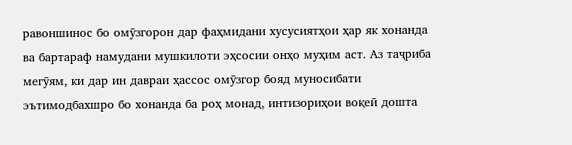равоншинос бо омӯзгорон дар фаҳмидани хусусиятҳои ҳар як хонанда ва бартараф намудани мушкилоти эҳсосии онҳо муҳим аст. Аз таҷриба мегӯям, ки дар ин давраи ҳассос омӯзгор бояд муносибати эътимодбахшро бо хонанда ба роҳ монад, интизориҳои воқеӣ дошта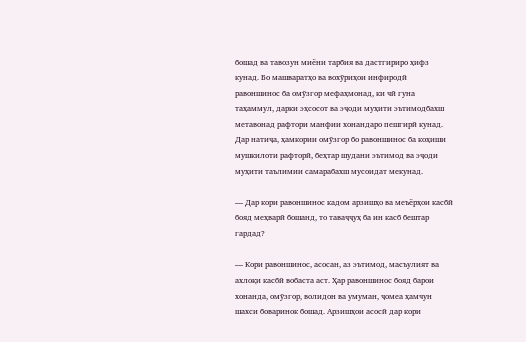бошад ва тавозун миёни тарбия ва дастгириро ҳифз кунад. Бо машваратҳо ва вохӯриҳои инфиродӣ равоншинос ба омӯзгор мефаҳмонад, ки чӣ гуна таҳаммул, дарки эҳсосот ва эҷоди муҳити эътимодбахш метавонад рафтори манфии хонандаро пешгирӣ кунад. Дар натиҷа, ҳамкории омӯзгор бо равоншинос ба коҳиши мушкилоти рафторӣ, беҳтар шудани эътимод ва эҷоди муҳити таълимии самарабахш мусоидат мекунад.

— Дар кори равоншинос кадом арзишҳо ва меъёрҳои касбӣ бояд меҳварӣ бошанд, то таваҷҷуҳ ба ин касб бештар гардад?

— Кори равоншинос, асосан, аз эътимод, масъулият ва ахлоқи касбӣ вобаста аст. Ҳар равоншинос бояд барои хонанда, омӯзгор, волидон ва умуман, ҷомеа ҳамчун шахси боваринок бошад. Арзишҳои асосӣ дар кори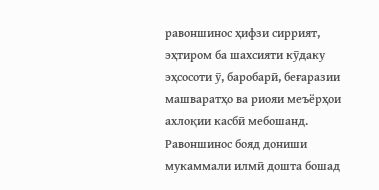равоншинос ҳифзи сиррият, эҳтиром ба шахсияти кӯдаку эҳсосоти ӯ, баробарӣ, беғаразии машваратҳо ва риояи меъёрҳои ахлоқии касбӣ мебошанд. Равоншинос бояд дониши мукаммали илмӣ дошта бошад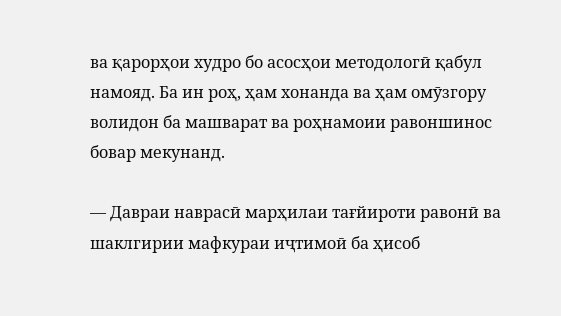ва қарорҳои худро бо асосҳои методологӣ қабул намояд. Ба ин роҳ, ҳам хонанда ва ҳам омӯзгору волидон ба машварат ва роҳнамоии равоншинос бовар мекунанд.

— Давраи наврасӣ марҳилаи тағйироти равонӣ ва шаклгирии мафкураи иҷтимоӣ ба ҳисоб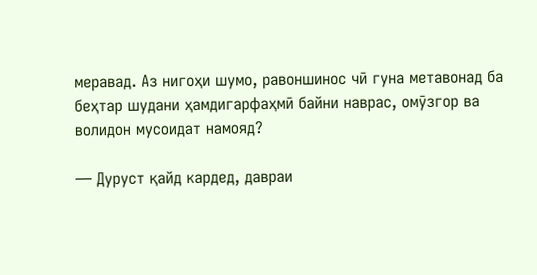меравад. Аз нигоҳи шумо, равоншинос чӣ гуна метавонад ба беҳтар шудани ҳамдигарфаҳмӣ байни наврас, омӯзгор ва волидон мусоидат намояд?

— Дуруст қайд кардед, давраи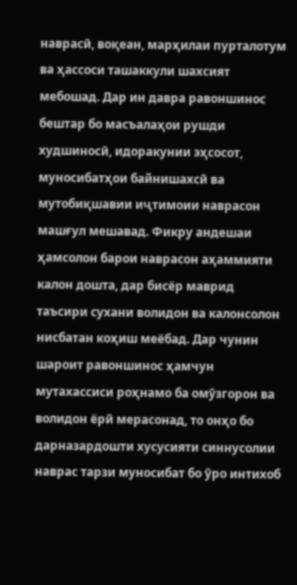наврасӣ, воқеан, марҳилаи пурталотум ва ҳассоси ташаккули шахсият мебошад. Дар ин давра равоншинос бештар бо масъалаҳои рушди худшиносӣ, идоракунии эҳсосот, муносибатҳои байнишахсӣ ва мутобиқшавии иҷтимоии наврасон машғул мешавад. Фикру андешаи ҳамсолон барои наврасон аҳаммияти калон дошта, дар бисёр маврид таъсири сухани волидон ва калонсолон нисбатан коҳиш меёбад. Дар чунин шароит равоншинос ҳамчун мутахассиси роҳнамо ба омӯзгорон ва волидон ёрӣ мерасонад, то онҳо бо дарназардошти хусусияти синнусолии наврас тарзи муносибат бо ӯро интихоб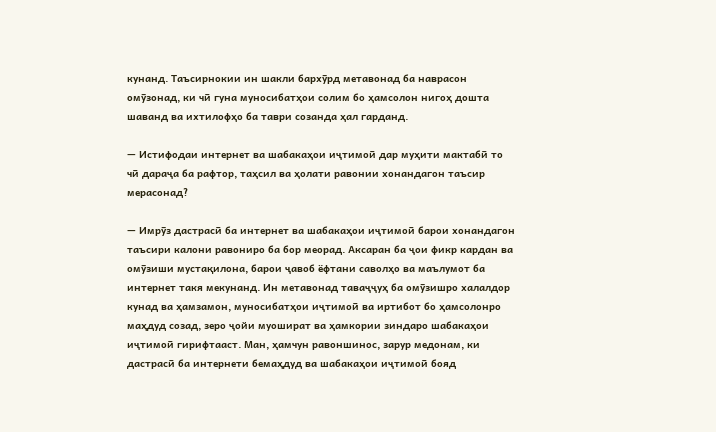кунанд. Таъсирнокии ин шакли бархӯрд метавонад ба наврасон омӯзонад, ки чӣ гуна муносибатҳои солим бо ҳамсолон нигоҳ дошта шаванд ва ихтилофҳо ба таври созанда ҳал гарданд.

— Истифодаи интернет ва шабакаҳои иҷтимоӣ дар муҳити мактабӣ то чӣ дараҷа ба рафтор, таҳсил ва ҳолати равонии хонандагон таъсир мерасонад?

— Имрӯз дастрасӣ ба интернет ва шабакаҳои иҷтимоӣ барои хонандагон таъсири калони равониро ба бор меорад. Аксаран ба ҷои фикр кардан ва омӯзиши мустақилона, барои ҷавоб ёфтани саволҳо ва маълумот ба интернет такя мекунанд. Ин метавонад таваҷҷуҳ ба омӯзишро халалдор кунад ва ҳамзамон, муносибатҳои иҷтимоӣ ва иртибот бо ҳамсолонро маҳдуд созад, зеро ҷойи муошират ва ҳамкории зиндаро шабакаҳои иҷтимоӣ гирифтааст. Ман, ҳамчун равоншинос, зарур медонам, ки дастрасӣ ба интернети бемаҳдуд ва шабакаҳои иҷтимоӣ бояд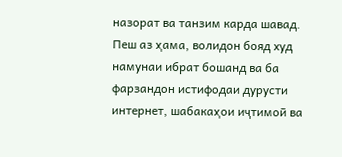назорат ва танзим карда шавад. Пеш аз ҳама, волидон бояд худ намунаи ибрат бошанд ва ба фарзандон истифодаи дурусти интернет, шабакаҳои иҷтимоӣ ва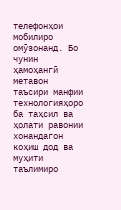телефонҳои мобилиро омӯзонанд. Бо чунин ҳамоҳангӣ метавон таъсири манфии технологияҳоро ба таҳсил ва ҳолати равонии хонандагон коҳиш дод ва муҳити таълимиро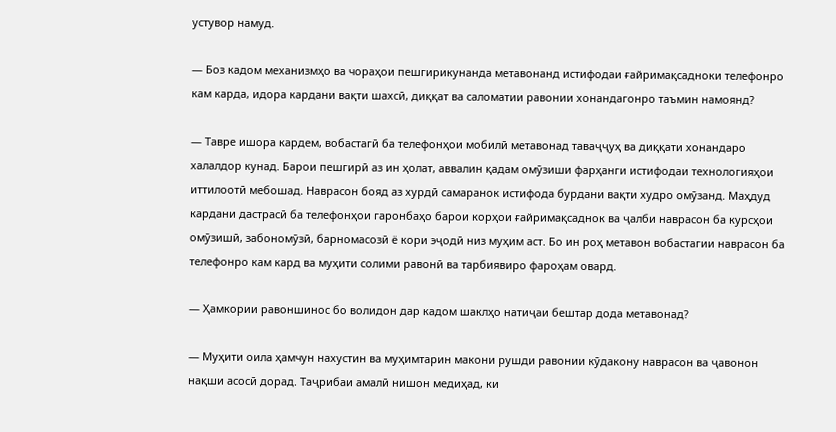устувор намуд.

— Боз кадом механизмҳо ва чораҳои пешгирикунанда метавонанд истифодаи ғайримақсадноки телефонро кам карда, идора кардани вақти шахсӣ, диққат ва саломатии равонии хонандагонро таъмин намоянд?

— Тавре ишора кардем, вобастагӣ ба телефонҳои мобилӣ метавонад таваҷҷуҳ ва диққати хонандаро халалдор кунад. Барои пешгирӣ аз ин ҳолат, аввалин қадам омӯзиши фарҳанги истифодаи технологияҳои иттилоотӣ мебошад. Наврасон бояд аз хурдӣ самаранок истифода бурдани вақти худро омӯзанд. Маҳдуд кардани дастрасӣ ба телефонҳои гаронбаҳо барои корҳои ғайримақсаднок ва ҷалби наврасон ба курсҳои омӯзишӣ, забономӯзӣ, барномасозӣ ё кори эҷодӣ низ муҳим аст. Бо ин роҳ метавон вобастагии наврасон ба телефонро кам кард ва муҳити солими равонӣ ва тарбиявиро фароҳам овард.

— Ҳамкории равоншинос бо волидон дар кадом шаклҳо натиҷаи бештар дода метавонад?

— Муҳити оила ҳамчун нахустин ва муҳимтарин макони рушди равонии кӯдакону наврасон ва ҷавонон нақши асосӣ дорад. Таҷрибаи амалӣ нишон медиҳад, ки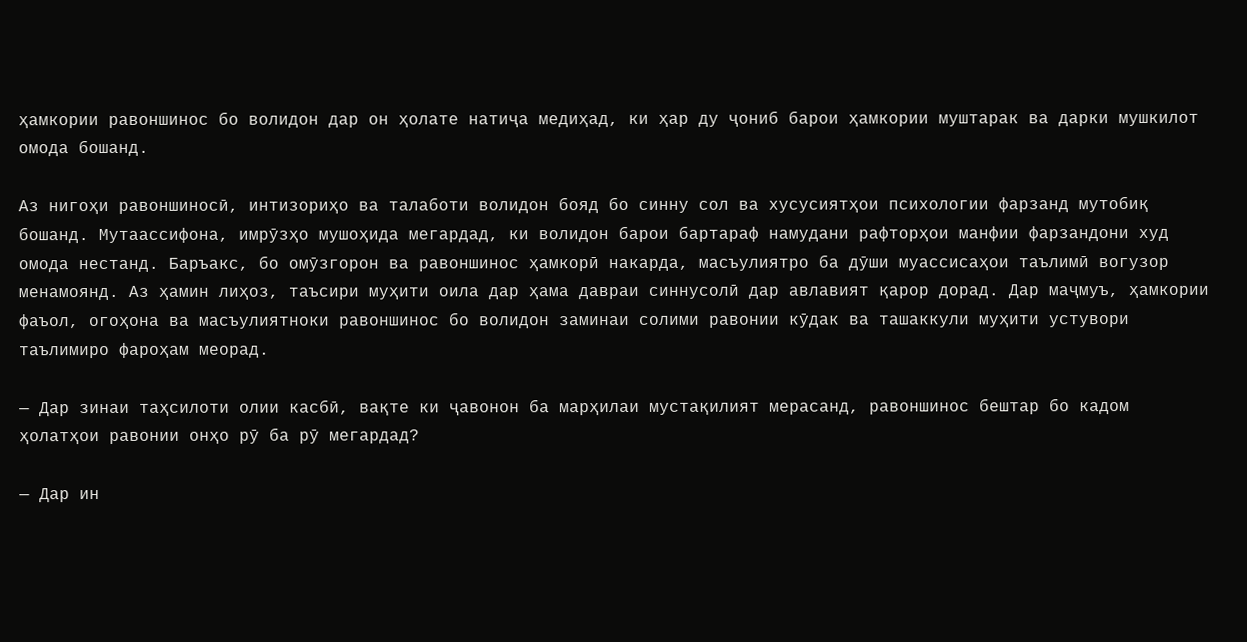ҳамкории равоншинос бо волидон дар он ҳолате натиҷа медиҳад, ки ҳар ду ҷониб барои ҳамкории муштарак ва дарки мушкилот омода бошанд.

Аз нигоҳи равоншиносӣ, интизориҳо ва талаботи волидон бояд бо синну сол ва хусусиятҳои психологии фарзанд мутобиқ бошанд. Мутаассифона, имрӯзҳо мушоҳида мегардад, ки волидон барои бартараф намудани рафторҳои манфии фарзандони худ омода нестанд. Баръакс, бо омӯзгорон ва равоншинос ҳамкорӣ накарда, масъулиятро ба дӯши муассисаҳои таълимӣ вогузор менамоянд. Аз ҳамин лиҳоз, таъсири муҳити оила дар ҳама давраи синнусолӣ дар авлавият қарор дорад. Дар маҷмуъ, ҳамкории фаъол, огоҳона ва масъулиятноки равоншинос бо волидон заминаи солими равонии кӯдак ва ташаккули муҳити устувори таълимиро фароҳам меорад.

— Дар зинаи таҳсилоти олии касбӣ, вақте ки ҷавонон ба марҳилаи мустақилият мерасанд, равоншинос бештар бо кадом ҳолатҳои равонии онҳо рӯ ба рӯ мегардад?

— Дар ин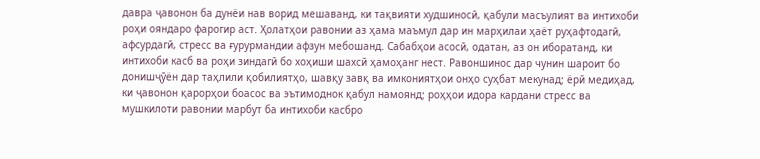давра ҷавонон ба дунёи нав ворид мешаванд, ки тақвияти худшиносӣ, қабули масъулият ва интихоби роҳи ояндаро фарогир аст. Ҳолатҳои равонии аз ҳама маъмул дар ин марҳилаи ҳаёт руҳафтодагӣ, афсурдагӣ, стресс ва ғурурмандии афзун мебошанд. Сабабҳои асосӣ, одатан, аз он иборатанд, ки интихоби касб ва роҳи зиндагӣ бо хоҳиши шахсӣ ҳамоҳанг нест. Равоншинос дар чунин шароит бо донишҷӯён дар таҳлили қобилиятҳо, шавқу завқ ва имкониятҳои онҳо суҳбат мекунад; ёрӣ медиҳад, ки ҷавонон қарорҳои боасос ва эътимоднок қабул намоянд; роҳҳои идора кардани стресс ва мушкилоти равонии марбут ба интихоби касбро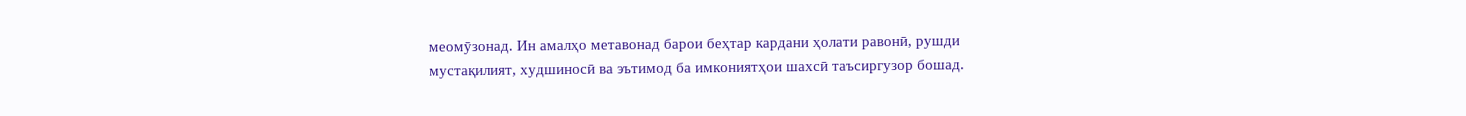меомӯзонад. Ин амалҳо метавонад барои беҳтар кардани ҳолати равонӣ, рушди мустақилият, худшиносӣ ва эътимод ба имкониятҳои шахсӣ таъсиргузор бошад.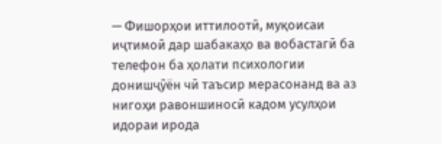— Фишорҳои иттилоотӣ, муқоисаи иҷтимоӣ дар шабакаҳо ва вобастагӣ ба телефон ба ҳолати психологии донишҷӯён чӣ таъсир мерасонанд ва аз нигоҳи равоншиносӣ кадом усулҳои идораи ирода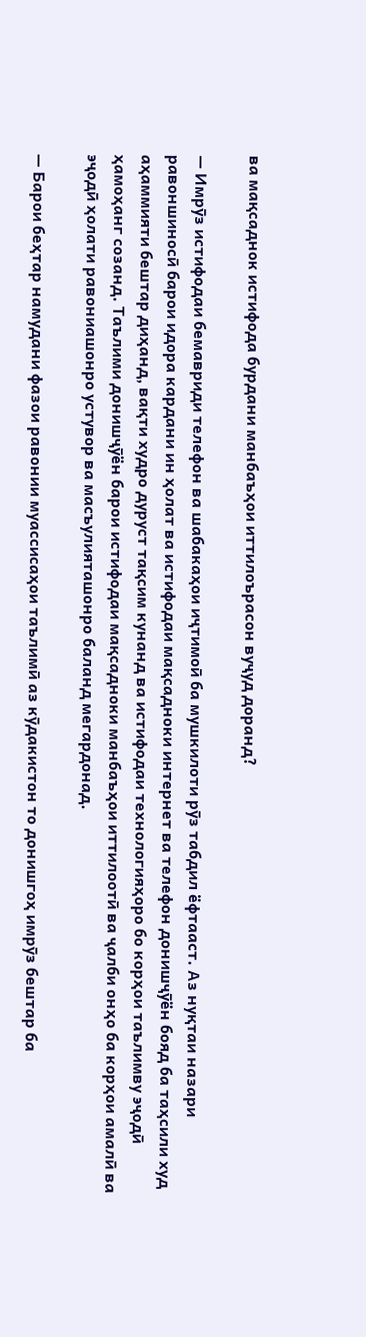ва мақсаднок истифода бурдани манбаъҳои иттилоърасон вуҷуд доранд?

— Имрӯз истифодаи бемавриди телефон ва шабакаҳои иҷтимоӣ ба мушкилоти рӯз табдил ёфтааст. Аз нуқтаи назари равоншиносӣ барои идора кардани ин ҳолат ва истифодаи мақсадноки интернет ва телефон донишҷӯён бояд ба таҳсили худ аҳаммияти бештар диҳанд, вақти худро дуруст тақсим кунанд ва истифодаи технологияҳоро бо корҳои таълимву эҷодӣ ҳамоҳанг созанд. Таълими донишҷӯён барои истифодаи мақсадноки манбаъҳои иттилоотӣ ва ҷалби онҳо ба корҳои амалӣ ва эҷодӣ ҳолати равониашонро устувор ва масъулияташонро баланд мегардонад.

— Барои беҳтар намудани фазои равонии муассисаҳои таълимӣ аз кӯдакистон то донишгоҳ имрӯз бештар ба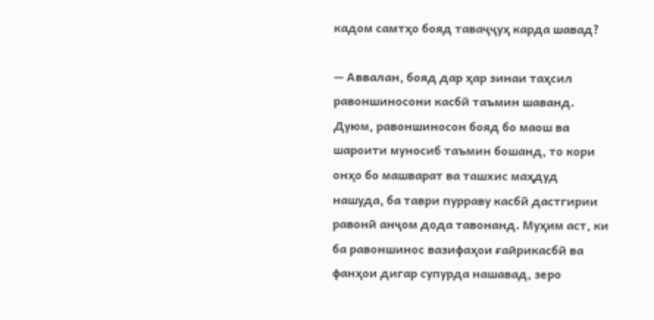кадом самтҳо бояд таваҷҷуҳ карда шавад?

— Аввалан, бояд дар ҳар зинаи таҳсил равоншиносони касбӣ таъмин шаванд. Дуюм, равоншиносон бояд бо маош ва шароити муносиб таъмин бошанд, то кори онҳо бо машварат ва ташхис маҳдуд нашуда, ба таври пурраву касбӣ дастгирии равонӣ анҷом дода тавонанд. Муҳим аст, ки ба равоншинос вазифаҳои ғайрикасбӣ ва фанҳои дигар супурда нашавад, зеро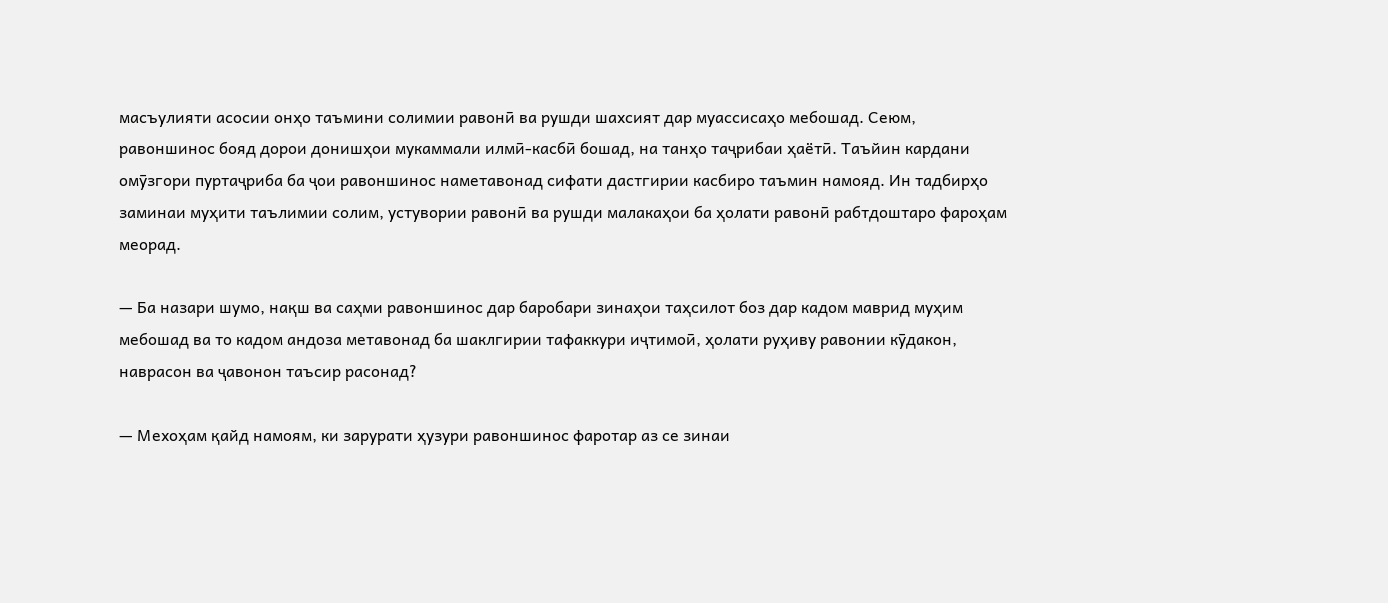масъулияти асосии онҳо таъмини солимии равонӣ ва рушди шахсият дар муассисаҳо мебошад. Сеюм, равоншинос бояд дорои донишҳои мукаммали илмӣ-касбӣ бошад, на танҳо таҷрибаи ҳаётӣ. Таъйин кардани омӯзгори пуртаҷриба ба ҷои равоншинос наметавонад сифати дастгирии касбиро таъмин намояд. Ин тадбирҳо заминаи муҳити таълимии солим, устувории равонӣ ва рушди малакаҳои ба ҳолати равонӣ рабтдоштаро фароҳам меорад.

— Ба назари шумо, нақш ва саҳми равоншинос дар баробари зинаҳои таҳсилот боз дар кадом маврид муҳим мебошад ва то кадом андоза метавонад ба шаклгирии тафаккури иҷтимоӣ, ҳолати руҳиву равонии кӯдакон, наврасон ва ҷавонон таъсир расонад?

— Мехоҳам қайд намоям, ки зарурати ҳузури равоншинос фаротар аз се зинаи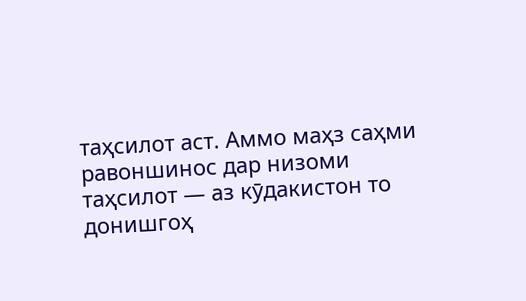таҳсилот аст. Аммо маҳз саҳми равоншинос дар низоми таҳсилот — аз кӯдакистон то донишгоҳ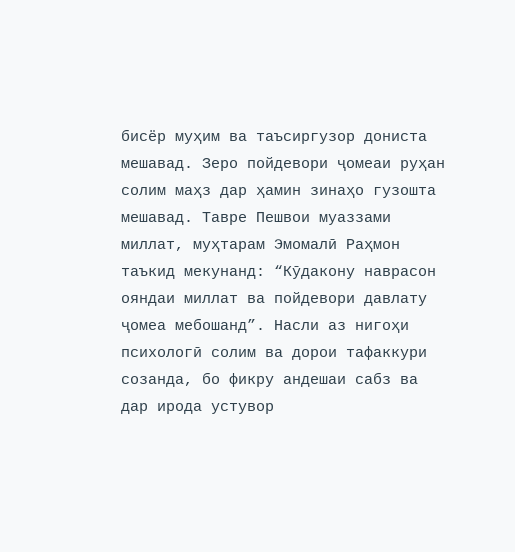бисёр муҳим ва таъсиргузор дониста мешавад. Зеро пойдевори ҷомеаи руҳан солим маҳз дар ҳамин зинаҳо гузошта мешавад. Тавре Пешвои муаззами миллат, муҳтарам Эмомалӣ Раҳмон таъкид мекунанд: “Кӯдакону наврасон ояндаи миллат ва пойдевори давлату ҷомеа мебошанд”. Насли аз нигоҳи психологӣ солим ва дорои тафаккури созанда, бо фикру андешаи сабз ва дар ирода устувор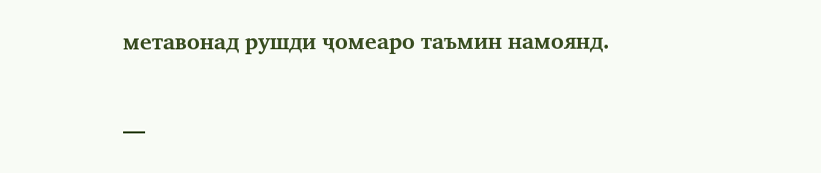метавонад рушди ҷомеаро таъмин намоянд.

—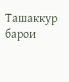Ташаккур барои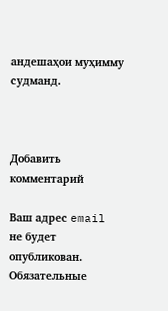андешаҳои муҳимму судманд.



Добавить комментарий

Ваш адрес email не будет опубликован. Обязательные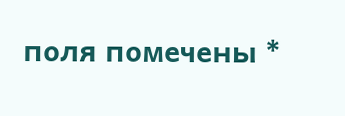поля помечены *